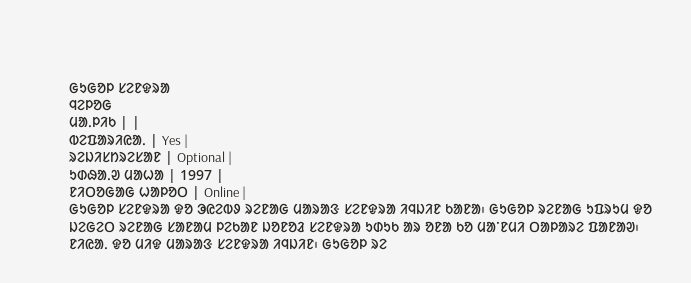ᱜᱩᱜᱚᱞ ᱥᱮᱱᱫᱨᱟ
ᱧᱮᱞᱚᱜ
ᱢᱟᱹᱞᱤᱠ | |
ᱵᱮᱯᱟᱨᱤᱭᱟᱹ | Yes |
ᱨᱮᱡᱤᱥᱴᱨᱮᱥᱟᱱ | Optional |
ᱩᱰᱷᱟᱹᱣ ᱢᱟᱦᱟ | 1997 |
ᱱᱤᱛᱚᱜᱟᱜ ᱦᱟᱞᱚᱛ | Online |
ᱜᱩᱜᱚᱞ ᱥᱮᱱᱫᱨᱟ ᱫᱚ ᱳᱭᱮᱵᱽ ᱨᱮᱱᱟᱜ ᱢᱟᱨᱟᱝ ᱥᱮᱱᱫᱨᱟ ᱤᱧᱡᱤᱱ ᱠᱟᱱᱟ᱾ ᱜᱩᱜᱚᱞ ᱨᱮᱱᱟᱜ ᱩᱯᱨᱩᱢ ᱫᱚ ᱡᱮᱜᱮᱛ ᱨᱮᱱᱟᱜ ᱥᱟᱱᱟᱢ ᱞᱮᱠᱟᱱ ᱡᱚᱱᱚᱲ ᱥᱮᱱᱫᱨᱟ ᱩᱰᱩᱠ ᱟᱨ ᱚᱱᱟ ᱠᱚ ᱢᱟᱸᱱᱢᱤ ᱛᱟᱞᱟᱨᱮ ᱯᱟᱱᱟᱣ᱾ ᱱᱤᱭᱟᱹ ᱫᱚ ᱢᱤᱫ ᱢᱟᱨᱟᱝ ᱥᱮᱱᱫᱨᱟ ᱤᱧᱡᱤᱱ᱾ ᱜᱩᱜᱚᱞ ᱨᱮ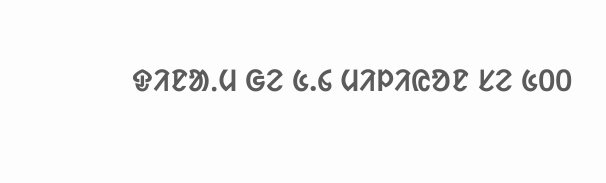ᱫᱤᱱᱟᱹᱢ ᱜᱮ ᱕.᱔ ᱢᱤᱞᱤᱭᱚᱱ ᱥᱮ ᱕᱐᱐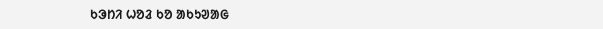ᱠᱳᱴᱤ ᱦᱚᱲ ᱠᱚ ᱟᱠᱩᱣᱟᱜ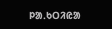ᱞᱟᱹᱠᱛᱤᱭᱟ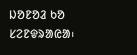ᱡᱚᱱᱚᱲ ᱠᱚ ᱥᱮᱱᱫᱨᱟᱭᱟ᱾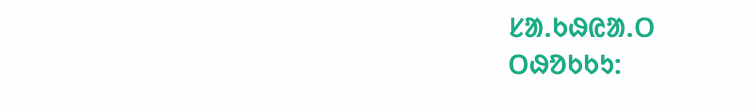ᱥᱟ.ᱠᱷᱭᱟ.ᱛ
ᱛᱷᱚᱠᱠᱩ: